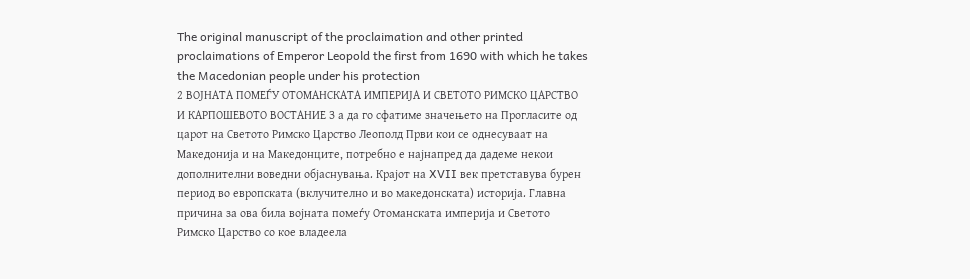The original manuscript of the proclaimation and other printed proclaimations of Emperor Leopold the first from 1690 with which he takes the Macedonian people under his protection
2 ВОЈНАТА ПОМЕЃУ ОТОМАНСКАТА ИМПЕРИЈА И СВЕТОТО РИМСКО ЦАРСТВО И КАРПОШЕВОТО ВОСТАНИЕ З а да го сфатиме значењето на Прогласите од царот на Светото Римско Царство Леополд Први кои се однесуваат на Македонија и на Македонците, потребно е најнапред да дадеме некои дополнителни воведни објаснувања. Крајот на XVII век претставува бурен период во европската (вклучително и во македонската) историја. Главна причина за ова била војната помеѓу Отоманската империја и Светото Римско Царство со кое владеела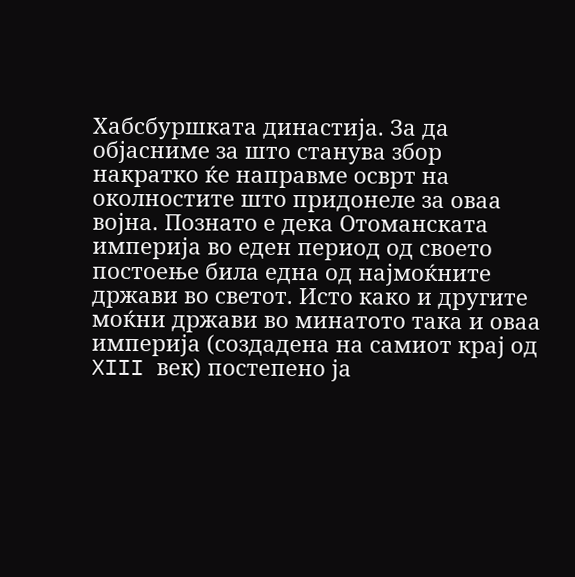Хабсбуршката династија. За да објасниме за што станува збор накратко ќе направме осврт на околностите што придонеле за оваа војна. Познато е дека Отоманската империја во еден период од своето постоење била една од најмоќните држави во светот. Исто како и другите моќни држави во минатото така и оваа империја (создадена на самиот крај од XIII век) постепено ја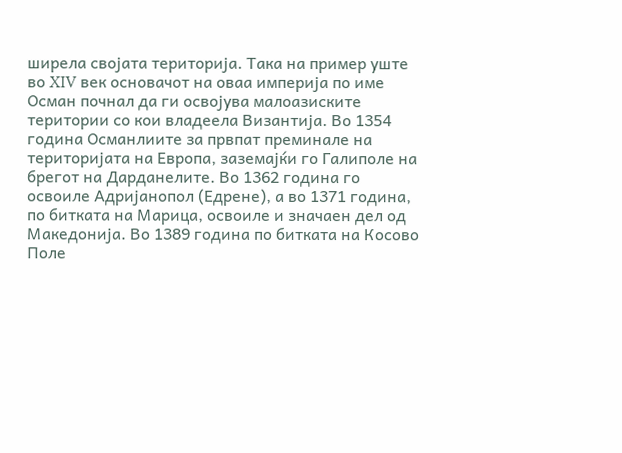ширела својата територија. Така на пример уште во XIV век основачот на оваа империја по име Осман почнал да ги освојува малоазиските територии со кои владеела Византија. Во 1354 година Османлиите за првпат преминале на територијата на Европа, заземајќи го Галиполе на брегот на Дарданелите. Во 1362 година го освоиле Адријанопол (Едрене), а во 1371 година, по битката на Марица, освоиле и значаен дел од Македонија. Во 1389 година по битката на Косово Поле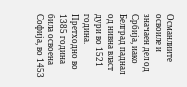Османлиите освоиле и значаен дел од Србија, иако Белград паднал од нивна власт дури во 1521 година. Претходно во 1385 година била освоена Софија, во 1453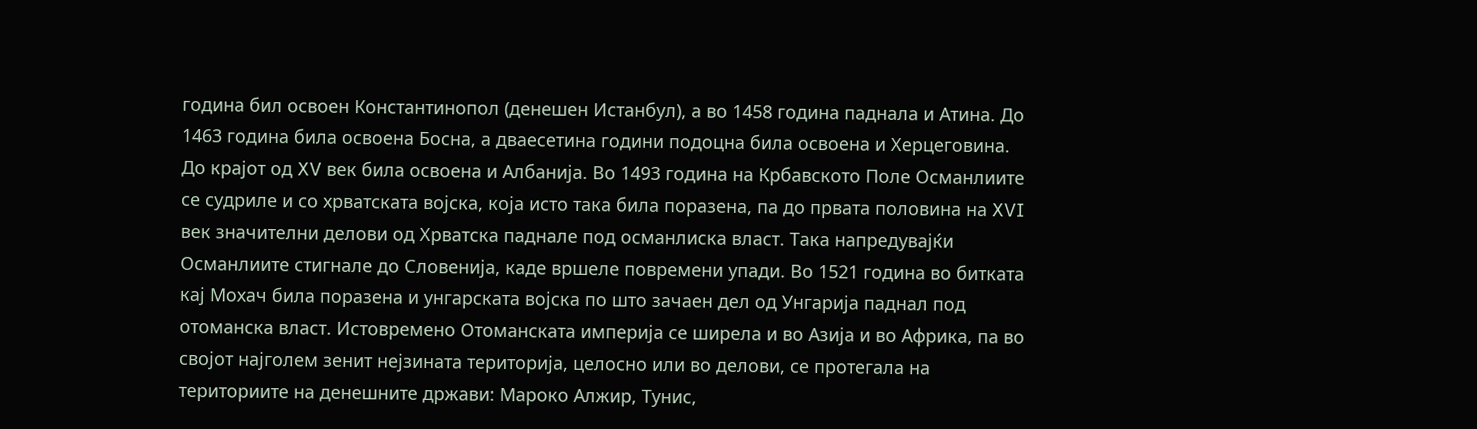година бил освоен Константинопол (денешен Истанбул), а во 1458 година паднала и Атина. До 1463 година била освоена Босна, а дваесетина години подоцна била освоена и Херцеговина. До крајот од XV век била освоена и Албанија. Во 1493 година на Крбавското Поле Османлиите се судриле и со хрватската војска, која исто така била поразена, па до првата половина на XVI век значителни делови од Хрватска паднале под османлиска власт. Така напредувајќи Османлиите стигнале до Словенија, каде вршеле повремени упади. Во 1521 година во битката кај Мохач била поразена и унгарската војска по што зачаен дел од Унгарија паднал под отоманска власт. Истовремено Отоманската империја се ширела и во Азија и во Африка, па во својот најголем зенит нејзината територија, целосно или во делови, се протегала на териториите на денешните држави: Мароко Алжир, Тунис,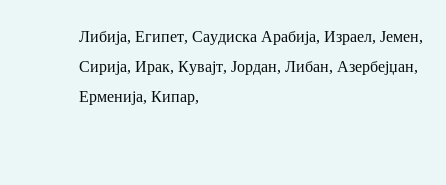Либија, Египет, Саудиска Арабија, Израел, Јемен, Сирија, Ирак, Кувајт, Јордан, Либан, Азербејџан, Ерменија, Кипар,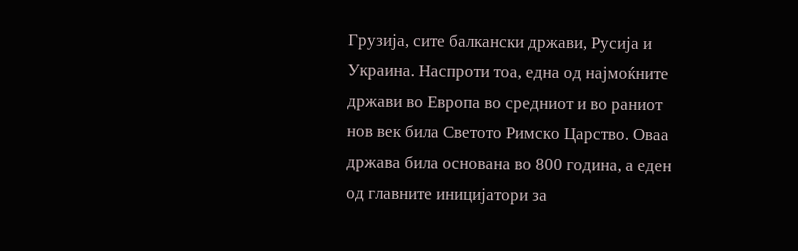Грузија, сите балкански држави, Русија и Украина. Наспроти тоа, една од најмоќните држави во Европа во средниот и во раниот нов век била Светото Римско Царство. Оваа држава била основана во 800 година, а еден од главните иницијатори за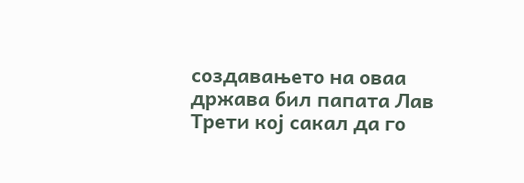создавањето на оваа држава бил папата Лав Трети кој сакал да го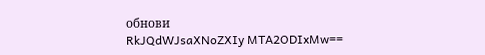обнови
RkJQdWJsaXNoZXIy MTA2ODIxMw==